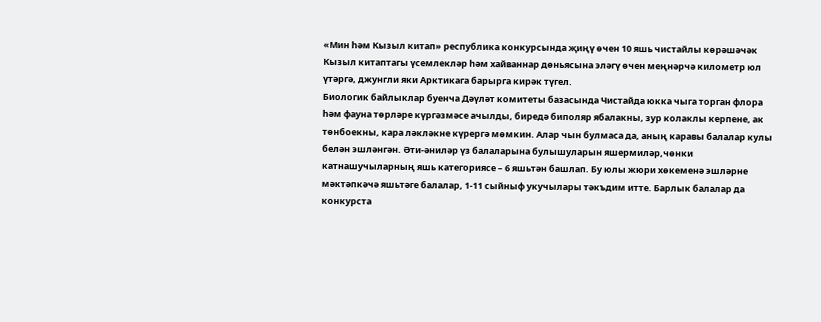«Мин һәм Кызыл китап» республика конкурсында җиңү өчен 10 яшь чистайлы көрәшәчәк
Кызыл китаптагы үсемлекләр һәм хайваннар дөньясына эләгү өчен меңнәрчә километр юл үтәргә, джунгли яки Арктикага барырга кирәк түгел.
Биологик байлыклар буенча Дәүләт комитеты базасында Чистайда юкка чыга торган флора һәм фауна төрләре күргәзмәсе ачылды, биредә биполяр ябалакны, зур колаклы керпене, ак төнбоекны, кара ләкләкне күрергә мөмкин. Алар чын булмаса да, аның каравы балалар кулы белән эшләнгән. Әти-әниләр үз балаларына булышуларын яшермиләр,чөнки катнашучыларның яшь категориясе – 6 яшьтән башлап. Бу юлы жюри хөкеменә эшләрне мәктәпкәчә яшьтәге балалар, 1-11 сыйныф укучылары тәкъдим итте. Барлык балалар да конкурста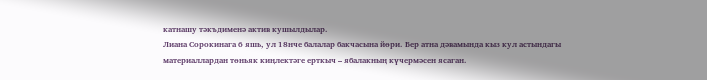катнашу тәкъдименә актив кушылдылар.
Лиана Сорокинага 6 яшь, ул 18нче балалар бакчасына йөри. Бер атна дәвамында кыз кул астындагы материаллардан төньяк киңлектәге ерткыч – ябалакның күчермәсен ясаган.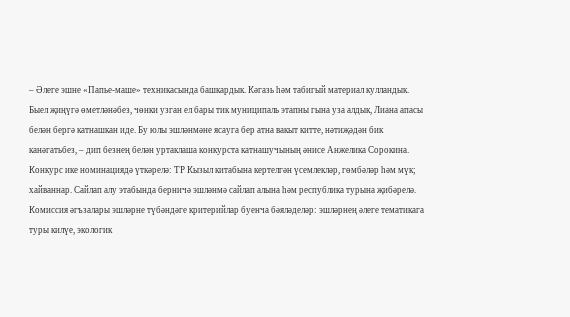– Әлеге эшне «Папье-маше» техникасында башкардык. Кәгазь һәм табигый материал кулландык. Быел җиңүгә өметләнәбез, чөнки узган ел бары тик муниципаль этапны гына уза алдык, Лиана апасы белән бергә катнашкан иде. Бу юлы эшләнмәне ясауга бер атна вакыт китте, нәтиҗәдән бик канәгатьбез, – дип безнең белән уртаклаша конкурста катнашучының әнисе Анжелика Сорокина.
Конкурс ике номинациядә үткәрелә: ТР Кызыл китабына кертелгән үсемлекләр, гөмбәләр һәм мүк; хайваннар. Сайлап алу этабында берничә эшләнмә сайлап алына һәм республика турына җибәрелә. Комиссия әгъзалары эшләрне түбәндәге критерийлар буенча бәяләделәр: эшләрнең әлеге тематикага туры килүе, экологик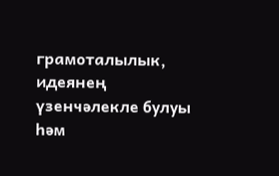грамоталылык, идеянең үзенчәлекле булуы һәм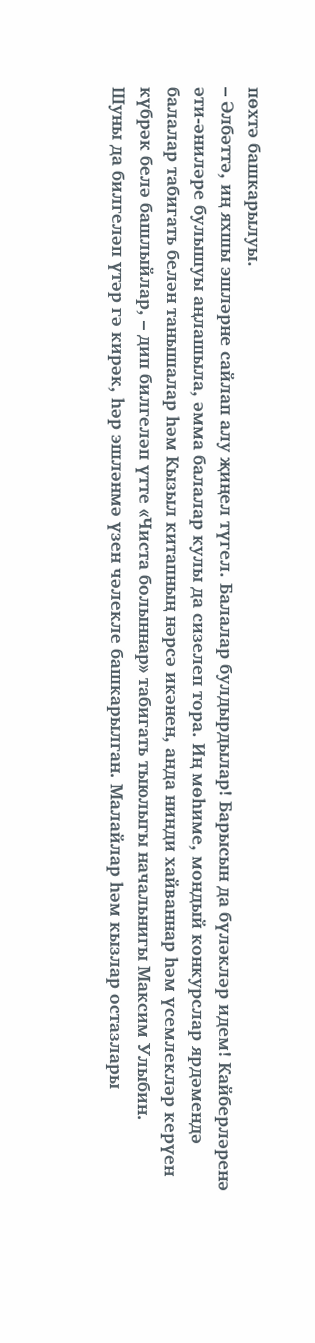пөхтә башкарылуы.
– Әлбәттә, иң яхшы эшләрне сайлап алу җиңел түгел. Балалар булдырдылар! Барысын да бүләкләр идем! Кайберләренә әти-әниләре булышуы аңлашыла, әмма балалар кулы да сизелеп тора. Иң мөһиме, мондый конкурслар ярдәмендә балалар табигать белән танышалар һәм Кызыл китапның нәрсә икәнен, анда нинди хайваннар һәм үсемлекләр керүен күбрәк белә башлыйлар, – дип билгеләп үтте «Чиста болыннар» табигать тыюлыгы начальнигы Максим Улыбин.
Шуны да билгеләп үтәр гә кирәк, һәр эшләнмә үзен чәлекле башкарылган. Малайлар һәм кызлар остазлары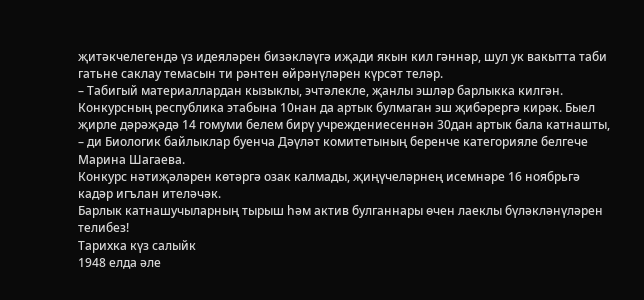җитәкчелегендә үз идеяләрен бизәкләүгә иҗади якын кил гәннәр, шул ук вакытта таби гатьне саклау темасын ти рәнтен өйрәнүләрен күрсәт теләр.
– Табигый материаллардан кызыклы, эчтәлекле, җанлы эшләр барлыкка килгән. Конкурсның республика этабына 10нан да артык булмаган эш җибәрергә кирәк. Быел җирле дәрәҗәдә 14 гомуми белем бирү учреждениесеннән 30дан артык бала катнашты, – ди Биологик байлыклар буенча Дәүләт комитетының беренче категорияле белгече Марина Шагаева.
Конкурс нәтиҗәләрен көтәргә озак калмады, җиңүчеләрнең исемнәре 16 ноябрьгә кадәр игълан ителәчәк.
Барлык катнашучыларның тырыш һәм актив булганнары өчен лаеклы бүләкләнүләрен телибез!
Тарихка күз салыйк
1948 елда әле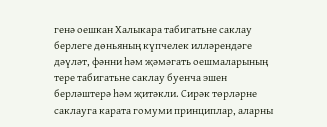генә оешкан Халыкара табигатьне саклау берлеге дөньяның күпчелек илләрендәге дәүләт, фәнни һәм җәмәгать оешмаларының тере табигатьне саклау буенча эшен берләштерә һәм җитәкли. Сирәк төрләрне саклауга карата гомуми принциплар, аларны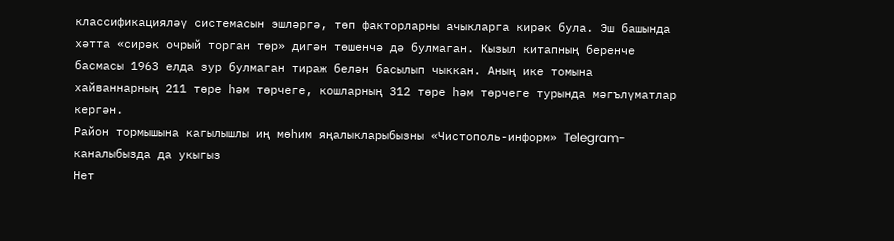классификацияләү системасын эшләргә, төп факторларны ачыкларга кирәк була. Эш башында хәтта «сирәк очрый торган төр» дигән төшенчә дә булмаган. Кызыл китапның беренче басмасы 1963 елда зур булмаган тираж белән басылып чыккан. Аның ике томына хайваннарның 211 төре һәм төрчеге, кошларның 312 төре һәм төрчеге турында мәгълүматлар кергән.
Район тормышына кагылышлы иң мөһим яңалыкларыбызны «Чистополь-информ» Telegram-каналыбызда да укыгыз
Нет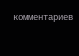комментариев